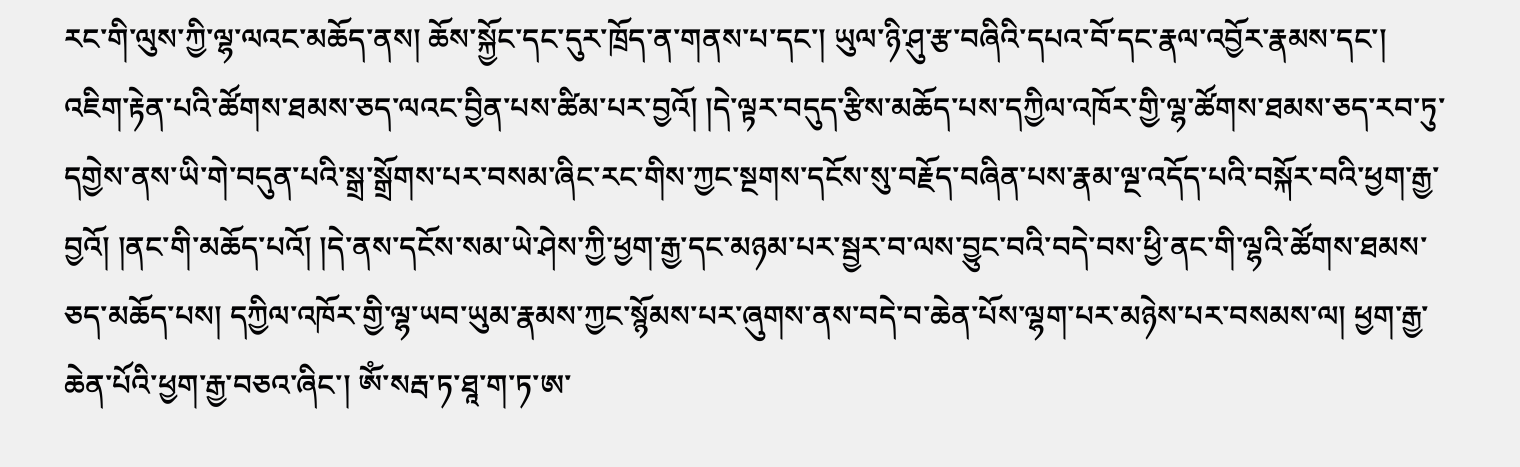རང་གི་ལུས་ཀྱི་ལྷ་ལའང་མཆོད་ནས། ཆོས་སྐྱོང་དང་དུར་ཁྲོད་ན་གནས་པ་དང་། ཡུལ་ཉི་ཤུ་རྩ་བཞིའི་དཔའ་བོ་དང་རྣལ་འབྱོར་རྣམས་དང་། འཇིག་རྟེན་པའི་ཚོགས་ཐམས་ཅད་ལའང་བྱིན་པས་ཚིམ་པར་བྱའོ། །དེ་ལྟར་བདུད་རྩིས་མཆོད་པས་དཀྱིལ་འཁོར་གྱི་ལྷ་ཚོགས་ཐམས་ཅད་རབ་ཏུ་དགྱེས་ནས་ཡི་གེ་བདུན་པའི་སྒྲ་སྒྲོགས་པར་བསམ་ཞིང་རང་གིས་ཀྱང་སྔགས་དངོས་སུ་བརྗོད་བཞིན་པས་རྣམ་ལྔ་འདོད་པའི་བསྐོར་བའི་ཕྱག་རྒྱ་བྱའོ། །ནང་གི་མཆོད་པའོ། །དེ་ནས་དངོས་སམ་ཡེ་ཤེས་ཀྱི་ཕྱག་རྒྱ་དང་མཉམ་པར་སྦྱར་བ་ལས་བྱུང་བའི་བདེ་བས་ཕྱི་ནང་གི་ལྷའི་ཚོགས་ཐམས་ཅད་མཆོད་པས། དཀྱིལ་འཁོར་གྱི་ལྷ་ཡབ་ཡུམ་རྣམས་ཀྱང་སྙོམས་པར་ཞུགས་ནས་བདེ་བ་ཆེན་པོས་ལྷག་པར་མཉེས་པར་བསམས་ལ། ཕྱག་རྒྱ་ཆེན་པོའི་ཕྱག་རྒྱ་བཅའ་ཞིང་། ཨོཾ་སརྦ་ཏ་ཐཱ་ག་ཏ་ཨ་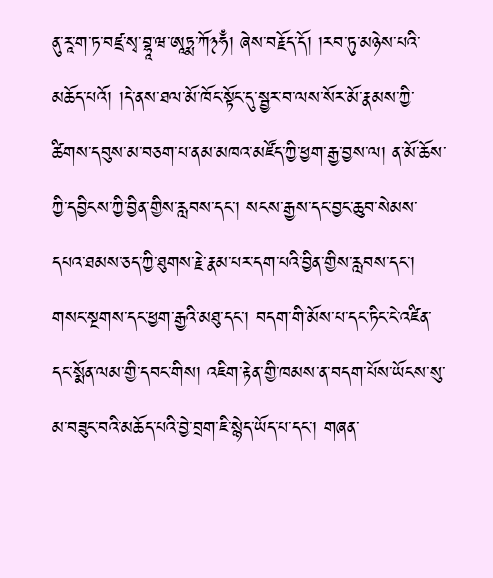ནུ་རཱ་ག་ཏ་བཛྲ་སྭ་བྷཱ་ཝ་ཨཱཏྨ་ཀོ྅ཧྃ། ཞེས་བརྗོད་དོ། །རབ་ཏུ་མཉེས་པའི་མཆོད་པའོ། །དེ་ནས་ཐལ་མོ་ཁོང་སྟོང་དུ་སྦྱར་བ་ལས་སོར་མོ་རྣམས་ཀྱི་ཚིགས་དབུས་མ་བཅག་པ་ནམ་མཁའ་མཛོད་ཀྱི་ཕྱག་རྒྱ་བྱས་ལ། ན་མོ་ཆོས་ཀྱི་དབྱིངས་ཀྱི་བྱིན་གྱིས་རླབས་དང་། སངས་རྒྱས་དང་བྱང་ཆུབ་སེམས་དཔའ་ཐམས་ཅད་ཀྱི་ཐུགས་རྗེ་རྣམ་པར་དག་པའི་བྱིན་གྱིས་རླབས་དང་། གསང་སྔགས་དང་ཕྱག་རྒྱའི་མཐུ་དང་། བདག་གི་མོས་པ་དང་ཏིང་ངེ་འཛིན་དང་སྨོན་ལམ་གྱི་དབང་གིས། འཇིག་རྟེན་གྱི་ཁམས་ན་བདག་པོས་ཡོངས་སུ་མ་བཟུང་བའི་མཆོད་པའི་བྱེ་བྲག་ཇི་སྙེད་ཡོད་པ་དང་། གཞན་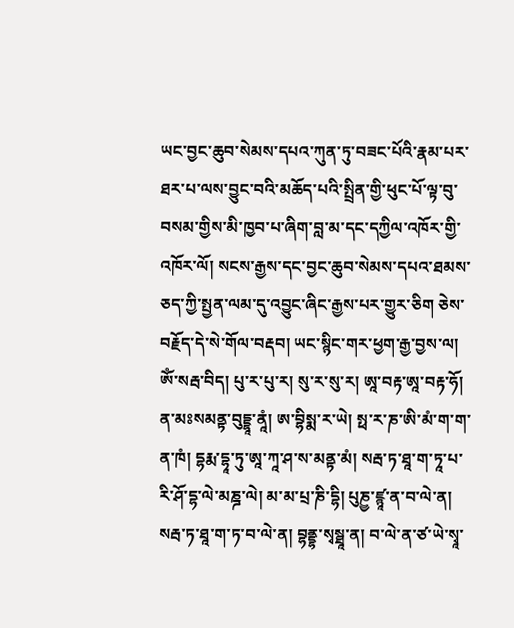ཡང་བྱང་ཆུབ་སེམས་དཔའ་ཀུན་ཏུ་བཟང་པོའི་རྣམ་པར་ཐར་པ་ལས་བྱུང་བའི་མཆོད་པའི་སྤྲིན་གྱི་ཕུང་པོ་ལྟ་བུ་བསམ་གྱིས་མི་ཁྱབ་པ་ཞིག་བླ་མ་དང་དཀྱིལ་འཁོར་གྱི་འཁོར་ལོ། སངས་རྒྱས་དང་བྱང་ཆུབ་སེམས་དཔའ་ཐམས་ཅད་ཀྱི་སྤྱན་ལམ་དུ་འབྱུང་ཞིང་རྒྱས་པར་གྱུར་ཅིག ཅེས་བརྗོད་དེ་སེ་གོལ་བརྡབ། ཡང་སྙིང་གར་ཕྱག་རྒྱ་བྱས་ལ། ཨོཾ་སརྦ་བིད། པུ་ར་པུ་ར། སུ་ར་སུ་ར། ཨཱ་བརྟ་ཨཱ་བརྟ་ཧོ། ན་མཿསམནྟ་བུདྡྷཱ་ནཱཾ། ཨ་བྷིསྨ་ར་ཡེ། སྥ་ར་ཎ་ཨི་མཾ་ག་ག་ན་ཁཾ། དྷརྨ་དྷཱ་ཏུ་ཨཱ་ཀཱ་ཤ་ས་མནྟ་མཾ། སརྦ་ཏ་ཐཱ་ག་ཏཱ་པ་རི་ཤོ་དྷ་ལེ་མཎྜ་ལེ། མ་མ་པྲ་ཎི་དྷི། པུཎྱ་ཛྙཱ་ན་བ་ལེ་ན། སརྦ་ཏ་ཐཱ་ག་ཏ་བ་ལེ་ན། བྷནྡྷ་སྭསྠཱ་ན། བ་ལེ་ན་ཙ་ཡེ་སྭཱ་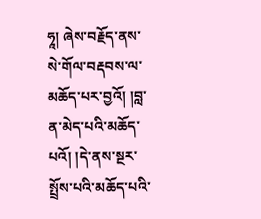ཧཱ། ཞེས་བརྗོད་ནས་སེ་གོལ་བརྡབས་ལ་མཆོད་པར་བྱའོ། །བླ་ན་མེད་པའི་མཆོད་པའོ། །དེ་ནས་སྔར་སྤྲོས་པའི་མཆོད་པའི་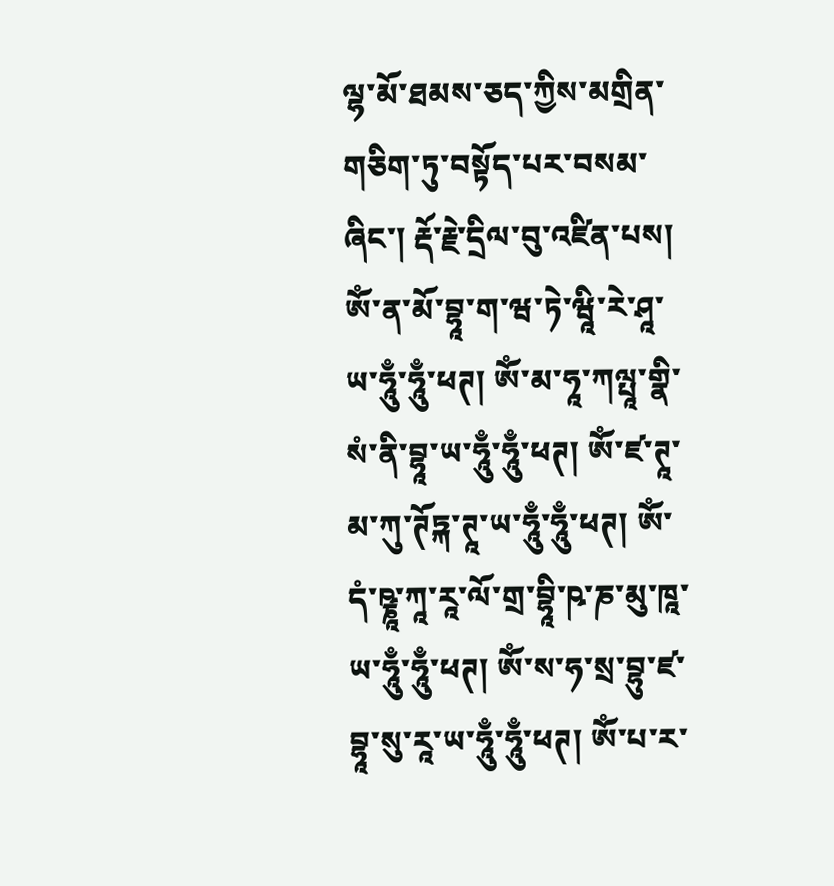ལྷ་མོ་ཐམས་ཅད་ཀྱིས་མགྲིན་གཅིག་ཏུ་བསྟོད་པར་བསམ་ཞིང་། རྡོ་རྗེ་དྲིལ་བུ་འཛིན་པས། ཨོཾ་ན་མོ་བྷཱ་ག་ཝ་ཏེ་ཝཱི་རེ་ཤཱ་ཡ་ཧཱུྃ་ཧཱུྃ་ཕཊ། ཨོཾ་མ་ཧཱ་ཀལྤཱ་གྣི་སཾ་ནི་བྷཱ་ཡ་ཧཱུྃ་ཧཱུྃ་ཕཊ། ཨོཾ་ཛ་ཊཱ་མ་ཀུ་ཊོཏྐ་ཊཱ་ཡ་ཧཱུྃ་ཧཱུྃ་ཕཊ། ཨོཾ་དཾ་ཥྞཱ་ཀཱ་རཱ་ལོ་གྲ་བྷཱི་ཥ་ཎ་མུ་ཁཱ་ཡ་ཧཱུྃ་ཧཱུྃ་ཕཊ། ཨོཾ་ས་ཧ་སྲ་བྷུ་ཛ་བྷཱ་སུ་རཱ་ཡ་ཧཱུྃ་ཧཱུྃ་ཕཊ། ཨོཾ་པ་ར་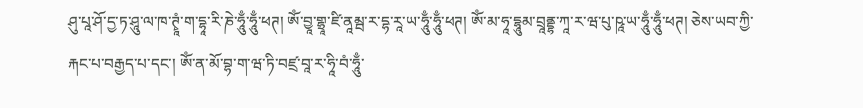ཤུ་པཱ་ཤོ་དྱ་ཏ་ཤཱུ་ལ་ཁ་ཊྭཱཾ་ག་དྷཱ་རི་ཎེ་ཧཱུྃ་ཧཱུྃ་ཕཊ། ཨོཾ་བྱཱ་གྷྲཱ་ཛི་ནཱམྦ་ར་དྷ་རཱ་ཡ་ཧཱུྃ་ཧཱུྃ་ཕཊ། ཨོཾ་མ་ཧཱ་དྷཱུམ་བྲཱནྡྷ་ཀཱ་ར་ཝ་པུ་ཥཱ་ཡ་ཧཱུྃ་ཧཱུྃ་ཕཊ། ཅེས་ཡབ་ཀྱི་རྐང་པ་བརྒྱད་པ་དང་། ཨོཾ་ན་མོ་བྷ་ག་ཝ་ཏི་བཛྲ་བཱ་ར་ཧཱི་བཾ་ཧཱུྃ་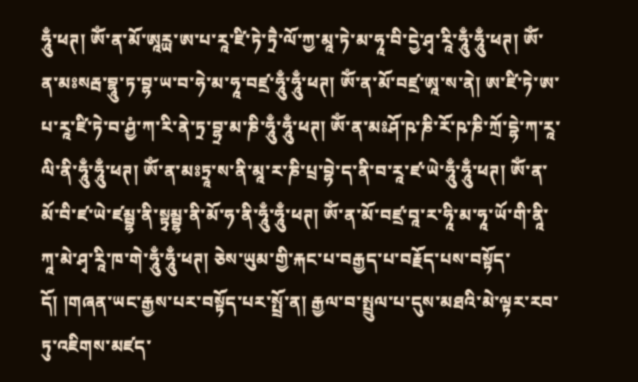ཧཱུྃ་ཕཊ། ཨོཾ་ན་མོ་ཨཱརྻ་ཨ་པ་རཱ་ཛི་ཏེ་ཏྲཻ་ལོ་ཀྱ་མཱ་ཏེ་མ་ཧཱ་བི་དྱེ་ཤྭ་རཱི་ཧཱུྃ་ཧཱུྃ་ཕཊ། ཨོཾ་ན་མཿསརྦ་བྷཱུ་ཏ་བྷ་ཡ་བ་ཧེ་མ་ཧཱ་བཛྲ་ཧཱུྃ་ཧཱུྃ་ཕཊ། ཨོཾ་ན་མོ་བཛྲ་ཨཱ་ས་ནེ། ཨ་ཛི་ཏེ་ཨ་པ་རཱ་ཛི་ཏེ་བ་ཤྱཾ་ཀ་རི་ནེ་ཏྲ་བྷྲ་མ་ཎི་ཧཱུྃ་ཧཱུྃ་ཕཊ། ཨོཾ་ན་མཿཤོ་ཥ་ཎི་རོ་ཥ་ཎི་ཀྲོ་དྷེ་ཀ་རཱ་ལི་ནི་ཧཱུྃ་ཧཱུྃ་ཕཊ། ཨོཾ་ན་མཿཏྲཱ་ས་ནི་མཱ་ར་ཎི་པྲ་བྷེ་ད་ནི་བ་རཱ་ཛ་ཡེ་ཧཱུྃ་ཧཱུྃ་ཕཊ། ཨོཾ་ན་མོ་བི་ཛ་ཡེ་ཛམྦྷ་ནི་སྟྭམྦྷ་ནི་མོ་ཧ་ནི་ཧཱུྃ་ཧཱུྃ་ཕཊ། ཨོཾ་ན་མོ་བཛྲ་བཱ་ར་ཧཱི་མ་ཧཱ་ཡོ་གི་ནཱི་ཀཱ་མེ་ཤྭ་རཱི་ཁ་གེ་ཧཱུྃ་ཧཱུྃ་ཕཊ། ཅེས་ཡུམ་གྱི་རྐང་པ་བརྒྱད་པ་བརྗོད་པས་བསྟོད་དོ། །གཞན་ཡང་རྒྱས་པར་བསྟོད་པར་སྤྲོ་ན། རྒྱལ་བ་སྤྲུལ་པ་དུས་མཐའི་མེ་ལྟར་རབ་ཏུ་འཇིགས་མཛད་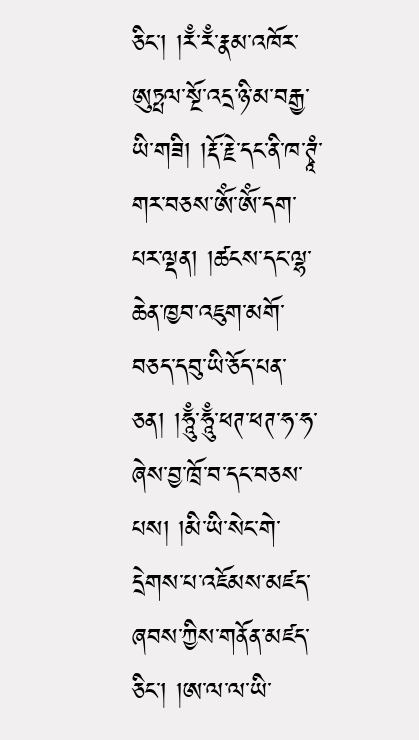ཅིང་། །རྃ་རྃ་རྣམ་འཁོར་ཨུཏྤལ་སྔོ་འདྲ་ཉི་མ་བརྒྱ་ཡི་གཟི། །རྡོ་རྗེ་དང་ནི་ཁ་ཊྭཱཾ་གར་བཅས་ཨོཾ་ཨོཾ་དག་པར་ལྡན། །ཚངས་དང་ལྷ་ཆེན་ཁྱབ་འཇུག་མགོ་བཅད་དབུ་ཡི་ཅོད་པན་ཅན། །ཧཱུྃ་ཧཱུྃ་ཕཊ་ཕཊ་ཧ་ཧ་ཞེས་བྱ་ཁྲོ་བ་དང་བཅས་པས། །མི་ཡི་སེང་གེ་དྲེགས་པ་འཇོམས་མཛད་ཞབས་ཀྱིས་གནོན་མཛད་ཅིང་། །ཨ་ལ་ལ་ཡི་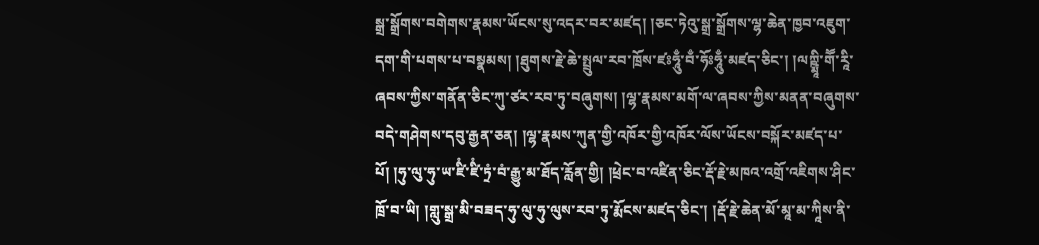སྒྲ་སྒྲོགས་བགེགས་རྣམས་ཡོངས་སུ་འདར་བར་མཛད། །ཅང་ཏེའུ་སྒྲ་སྒྲོགས་ལྷ་ཆེན་ཁྱབ་འཇུག་དག་གི་པགས་པ་བསྣམས། །ཐུགས་རྗེ་ཆེ་སྤྲུལ་རབ་ཁྲོས་ཛཿཧཱུྃ་བྃ་ཧོཿཧཱུྃ་མཛད་ཅིང་། །ལཀྵྨཱི་གཽ་རཱི་ཞབས་ཀྱིས་གནོན་ཅིང་ཀུ་ཙར་རབ་ཏུ་བཞུགས། །ལྷ་རྣམས་མགོ་ལ་ཞབས་ཀྱིས་མནན་བཞུགས་བདེ་གཤེགས་དབུ་རྒྱན་ཅན། །ལྷ་རྣམས་ཀུན་གྱི་འཁོར་གྱི་འཁོར་ལོས་ཡོངས་བསྐོར་མཛད་པ་པོ། །ཧུ་ལུ་ཧུ་ཡ་ཛིཾ་ཛིཾ་ཏྲཾ་བཾ་རྒྱུ་མ་ཐོད་རློན་གྱི། །ཕྲེང་བ་འཛིན་ཅིང་རྡོ་རྗེ་མཁའ་འགྲོ་འཇིགས་ཤིང་ཁྲོ་བ་ཡི། །གླུ་སྒྲ་མི་བཟད་ཧུ་ལུ་ཧུ་ལུས་རབ་ཏུ་རྨོངས་མཛད་ཅིང་། །རྡོ་རྗེ་ཆེན་མོ་མཱ་མ་ཀཱིས་ནི་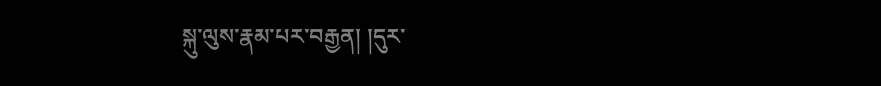སྐུ་ལུས་རྣམ་པར་བརྒྱན། །དུར་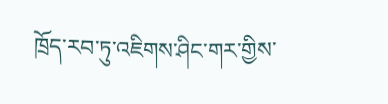ཁྲོད་རབ་ཏུ་འཇིགས་ཤིང་གར་གྱིས་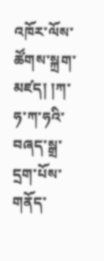འཁོར་ལོས་ཚོགས་སྐྲག་མཛད། །ཀ་ཧ་ཀ་ཧའི་བཞད་སྒྲ་དྲག་པོས་གནོད་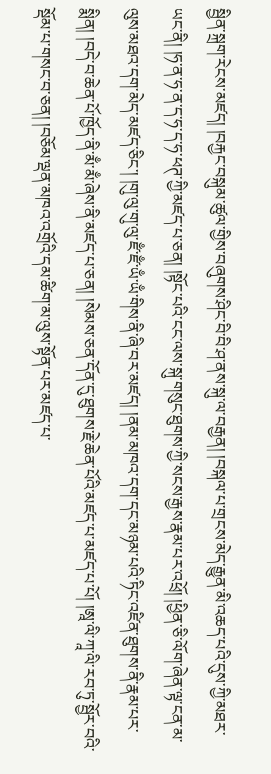སྦྱིན་སྐྲག་རེངས་མཛད། །བརྐྱང་བསྐུམ་ཚུལ་གྱིས་བཞུགས་ཤིང་བི་བི་ཤ་ནས་སྐུ་ལ་བརྒྱན། །བསྐལ་པ་གྲངས་མེད་རྒྱུན་མི་འཆད་པའི་དུས་ཀྱི་མཐར་ཡང་ནི། །ཧ་ན་ཧ་ན་ད་ཧ་ད་ཧ་ཕཊ་ཀྱི་མཛད་པ་ཅན། །སྟོང་པའི་ངང་ལས་སྐུ་གསུང་ཐུགས་ཀྱི་སངས་རྒྱས་རྣམ་པར་འཕྲོ། །ཕྱིན་ཅི་ལོག་ཞེན་ལྟ་ངན་མ་ལུས་མཐའ་དག་མེད་མཛད་ཅིང་། །གུ་ལུ་གུ་ལུ་ཛྃ་ཛྃ་ཡྃ་ཡྃ་གིས་ནི་ཞི་བར་མཛད། །ནམ་མཁའ་དག་དང་མཉམ་པའི་ཏིང་འཛིན་ཐུགས་ནི་རྣམ་པར་སྨིན། །བདེ་བ་ཆེན་པོ་ཁྱོད་ནི་མྃ་མྃ་ཞེས་ནི་མཛད་པ་ཅན། །སེམས་ཅན་དོན་དུ་ཐུགས་རྗེ་ཆེན་པོའི་མཛད་པ་མཛད་པ་པོ། །ཨཱ་ལི་ཀཱ་ལི་རབ་ཏུ་སྦྱོར་བའི་སྡོམ་པ་གསང་བ་ཅན། །བཅོམ་ལྡན་མཁའ་འགྲོའི་དམ་ཚིག་མ་ལུས་སྟོན་པར་མཛད་པ་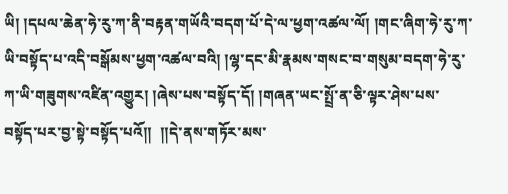ཡི། །དཔལ་ཆེན་ཧེ་རུ་ཀ་ནི་བརྟན་གཡོའི་བདག་པོ་དེ་ལ་ཕྱག་འཚལ་ལོ། །གང་ཞིག་ཧེ་རུ་ཀ་ཡི་བསྟོད་པ་འདི་བསྒོམས་ཕྱག་འཚལ་བའི། །ལྷ་དང་མི་རྣམས་གསང་བ་གསུམ་བདག་ཧེ་རུ་ཀ་ཡི་གཟུགས་འཛིན་འགྱུར། །ཞེས་པས་བསྟོད་དོ། །གཞན་ཡང་སྤྲོ་ན་ཅི་ལྟར་ཤེས་པས་བསྟོད་པར་བྱ་སྟེ་བསྟོད་པའོ།།  །།དེ་ནས་གཏོར་མས་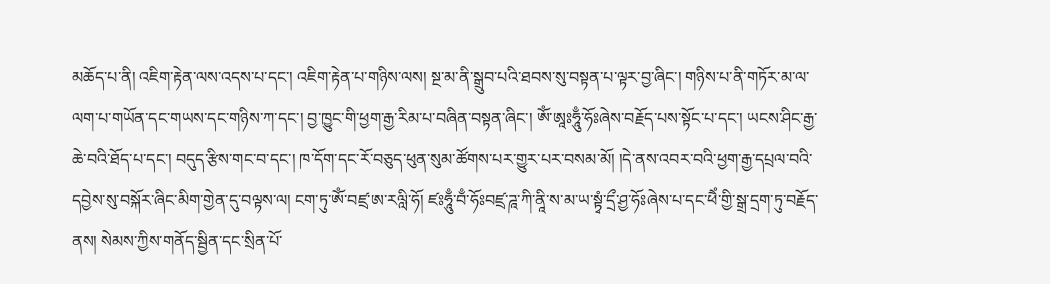མཆོད་པ་ནི། འཇིག་རྟེན་ལས་འདས་པ་དང་། འཇིག་རྟེན་པ་གཉིས་ལས། སྔ་མ་ནི་སྒྲུབ་པའི་ཐབས་སུ་བསྟན་པ་ལྟར་བྱ་ཞིང་། གཉིས་པ་ནི་གཏོར་མ་ལ་ལག་པ་གཡོན་དང་གཡས་དང་གཉིས་ཀ་དང་། བྱ་ཁྱུང་གི་ཕྱག་རྒྱ་རིམ་པ་བཞིན་བསྟན་ཞིང་། ཨོཾ་ཨཱཿཧཱུྃ་ཧོཿཞེས་བརྗོད་པས་སྟོང་པ་དང་། ཡངས་ཤིང་རྒྱ་ཆེ་བའི་ཐོད་པ་དང་། བདུད་རྩིས་གང་བ་དང་། ཁ་དོག་དང་རོ་བཅུད་ཕུན་སུམ་ཚོགས་པར་གྱུར་པར་བསམ་མོ། །དེ་ནས་འབར་བའི་ཕྱག་རྒྱ་དཔྲལ་བའི་དབྱེས་སུ་བསྐོར་ཞིང་མིག་གྱེན་དུ་བལྟས་ལ། ངག་ཏུ་ཨོཾ་བཛྲ་ཨ་རལླི་ཧོ། ཛཿཧཱུྃ་བྃ་ཧོཿབཛྲ་ཌཱ་ཀི་ནཱི་ས་མ་ཡ་སྟྭཾ་དྲྀ་ཤྱ་ཧོཿཞེས་པ་དང་ཕཻཾ་གྱི་སྒྲ་དྲག་ཏུ་བརྗོད་ནས། སེམས་ཀྱིས་གནོད་སྦྱིན་དང་སྲིན་པོ་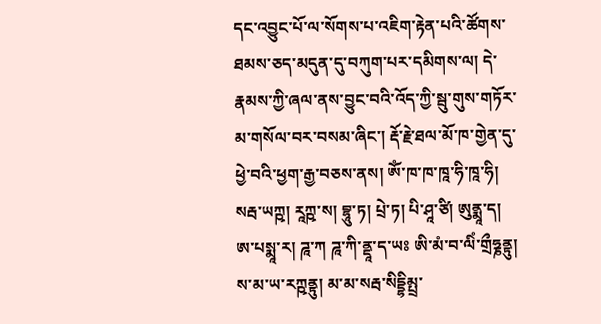དང་འབྱུང་པོ་ལ་སོགས་པ་འཇིག་རྟེན་པའི་ཚོགས་ཐམས་ཅད་མདུན་དུ་བཀུག་པར་དམིགས་ལ། དེ་རྣམས་ཀྱི་ཞལ་ནས་བྱུང་བའི་འོད་ཀྱི་སྦུ་གུས་གཏོར་མ་གསོལ་བར་བསམ་ཞིང་། རྡོ་རྗེ་ཐལ་མོ་ཁ་གྱེན་དུ་ཕྱེ་བའི་ཕྱག་རྒྱ་བཅས་ནས། ཨོཾ་ཁ་ཁ་ཁཱ་ཧི་ཁཱ་ཧི། སརྦ་ཡཀྵ། རཱཀྵ་ས། བྷཱུ་ཏ། པྲེ་ཏ། པི་ཤཱ་ཙི། ཨུནྨཱ་ད། ཨ་པསྨཱ་ར། ཌཱ་ཀ ཌཱ་ཀི་ནྡཱ་ད་ཡཿ ཨི་མཾ་བ་ལིཾ་གྲྀཧྞནྟུ། ས་མ་ཡ་རཀྵནྟུ། མ་མ་སརྦ་སིདྡྷིམྤྲ་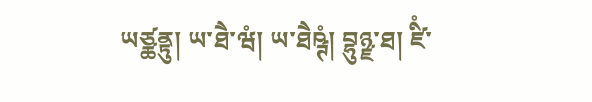ཡཙྪནྟུ། ཡ་ཐཻ་ཝཾ། ཡ་ཐཻཥྚཾ། བྷུཉྫ་ཐ། ཛིཾ་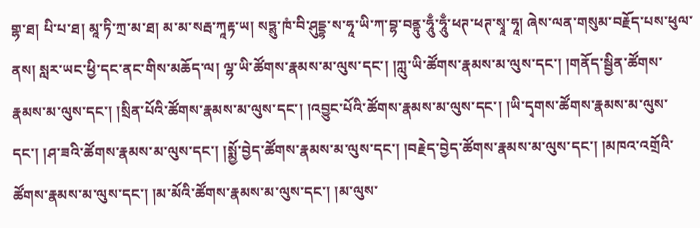གྷ་ཐ། པི་པ་ཐ། མཱ་ཏི་ཀྲ་མ་ཐ། མ་མ་སརྦ་ཀཱརྟ་ཡ། སཏྶུ་ཁཾ་བི་ཤུདྡྷ་ས་ཧཱ་ཡི་ཀ་བྷ་བནྟུ་ཧཱུྃ་ཧཱུྃ་ཕཊ་ཕཊ་སྭཱ་ཧཱ། ཞེས་ལན་གསུམ་བརྗོད་པས་ཕུལ་ནས། སླར་ཡང་ཕྱི་དང་ནང་གིས་མཆོད་ལ། ལྷ་ཡི་ཚོགས་རྣམས་མ་ལུས་དང་། །ཀླུ་ཡི་ཚོགས་རྣམས་མ་ལུས་དང་། །གནོད་སྦྱིན་ཚོགས་རྣམས་མ་ལུས་དང་། །སྲིན་པོའི་ཚོགས་རྣམས་མ་ལུས་དང་། །འབྱུང་པོའི་ཚོགས་རྣམས་མ་ལུས་དང་། །ཡི་དྭགས་ཚོགས་རྣམས་མ་ལུས་དང་། །ཤ་ཟའི་ཚོགས་རྣམས་མ་ལུས་དང་། །སྨྱོ་བྱེད་ཚོགས་རྣམས་མ་ལུས་དང་། །བརྗེད་བྱེད་ཚོགས་རྣམས་མ་ལུས་དང་། །མཁའ་འགྲོའི་ཚོགས་རྣམས་མ་ལུས་དང་། །མ་མོའི་ཚོགས་རྣམས་མ་ལུས་དང་། །མ་ལུས་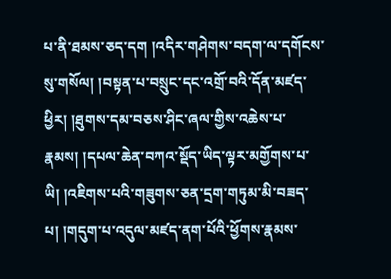པ་ནི་ཐམས་ཅད་དག །འདིར་གཤེགས་བདག་ལ་དགོངས་སུ་གསོལ། །བསྟན་པ་བསྲུང་དང་འགྲོ་བའི་དོན་མཛད་ཕྱིར། །ཐུགས་དམ་བཅས་ཤིང་ཞལ་གྱིས་འཆེས་པ་རྣམས། །དཔལ་ཆེན་བཀའ་སྡོད་ཡིད་ལྟར་མགྱོགས་པ་ཡི། །འཇིགས་པའི་གཟུགས་ཅན་དྲག་གཏུམ་མི་བཟད་པ། །གདུག་པ་འདུལ་མཛད་ནག་པོའི་ཕྱོགས་རྣམས་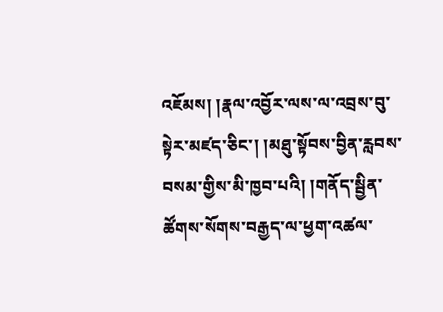འཇོམས། །རྣལ་འབྱོར་ལས་ལ་འབྲས་བུ་སྟེར་མཛད་ཅིང་། །མཐུ་སྟོབས་བྱིན་རླབས་བསམ་གྱིས་མི་ཁྱབ་པའི། །གནོད་སྦྱིན་ཚོགས་སོགས་བརྒྱད་ལ་ཕྱག་འཚལ་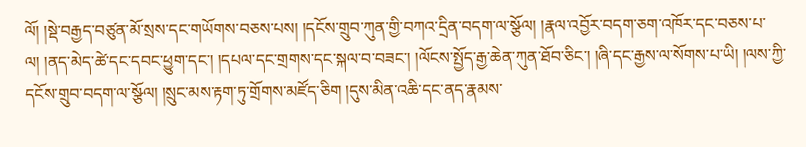ལོ། །སྡེ་བརྒྱད་བཙུན་མོ་སྲས་དང་གཡོགས་བཅས་པས། །དངོས་གྲུབ་ཀུན་གྱི་བཀའ་དྲིན་བདག་ལ་སྩོལ། །རྣལ་འབྱོར་བདག་ཅག་འཁོར་དང་བཅས་པ་ལ། །ནད་མེད་ཚེ་དང་དབང་ཕྱུག་དང་། །དཔལ་དང་གྲགས་དང་སྐལ་བ་བཟང་། །ལོངས་སྤྱོད་རྒྱ་ཆེན་ཀུན་ཐོབ་ཅིང་། །ཞི་དང་རྒྱས་ལ་སོགས་པ་ཡི། །ལས་ཀྱི་དངོས་གྲུབ་བདག་ལ་སྩོལ། །སྲུང་མས་རྟག་ཏུ་གྲོགས་མཛོད་ཅིག །དུས་མིན་འཆི་དང་ནད་རྣམས་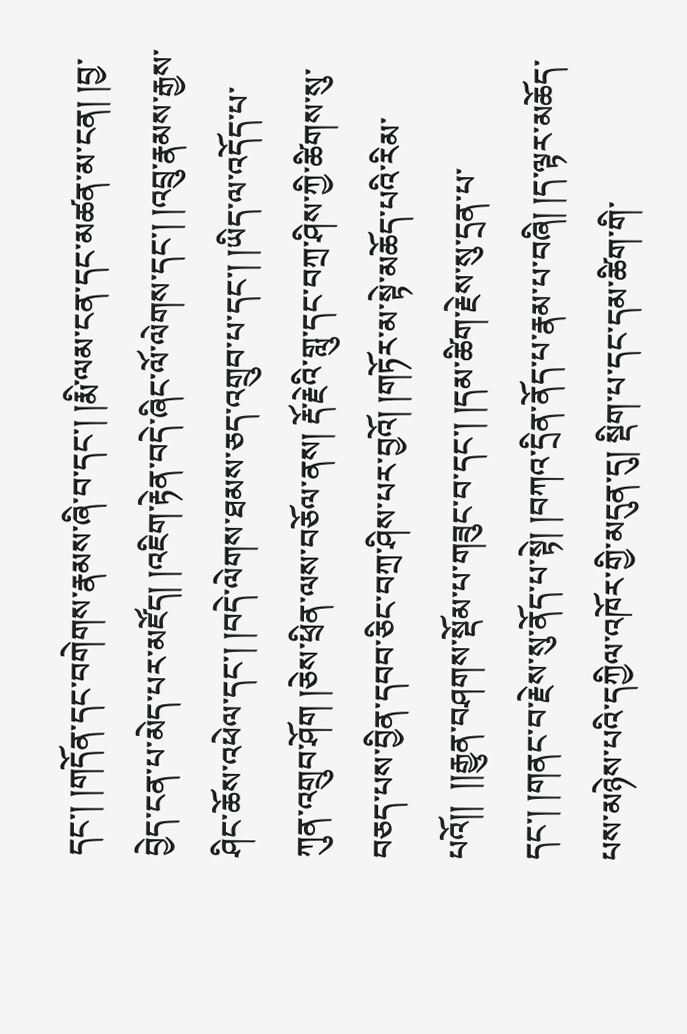དང་། །གདོན་དང་བགེགས་རྣམས་ཞི་བ་དང་། །རྨི་ལམ་ངན་དང་མཚན་མ་ངན། །བྱ་བྱེད་ངན་པ་མེད་པར་མཛོད། །འཇིག་རྟེན་བདེ་ཞིང་ལོ་ལེགས་དང་། །འབྲུ་རྣམས་རྒྱས་ཤིང་ཆོས་འཕེལ་དང་། །བདེ་ལེགས་ཐམས་ཅད་འགྲུབ་པ་དང་། །ཡིད་ལ་འདོད་པ་ཀུན་འགྲུབ་ཤོག །ཅེས་ཕྲིན་ལས་བཅོལ་ནས། རྡོ་རྗེའི་གླུ་དང་བཀྲ་ཤིས་ཀྱི་ཚིགས་སུ་བཅད་པས་བྱིན་དབབ་ཅིང་བཀྲ་ཤིས་པར་བྱའོ། །གཏོར་མ་སྟེ་མཆོད་པའི་རིམ་པའོ།།  །།རྒྱུན་བཤགས་སྡོམ་པ་གཟུང་བ་དང་། །དམ་ཚིག་རྗེས་སུ་དྲན་པ་དང་། །གནང་བ་རྗེས་སུ་ནོད་པ་སྟེ། །བཀའ་དྲིན་ནོད་པ་རྣམ་པ་བཞི། །ད་ལྟར་མཆོད་པས་མཉེས་པའི་དཀྱིལ་འཁོར་གྱི་མདུན་དུ། སྡིག་པ་དང་དམ་ཚིག་གི་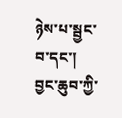ཉེས་པ་སྦྱང་བ་དང་། བྱང་ཆུབ་ཀྱི་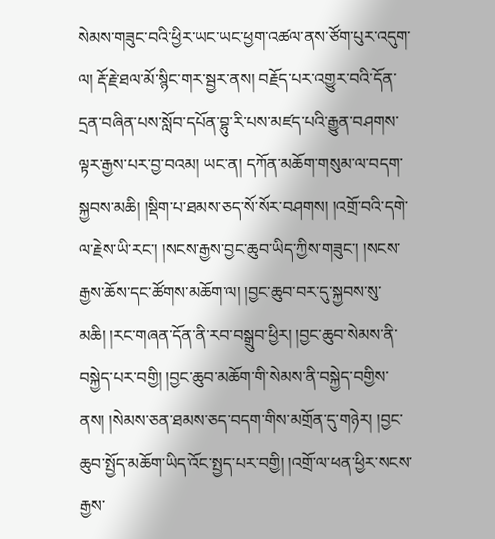སེམས་གཟུང་བའི་ཕྱིར་ཡང་ཡང་ཕྱག་འཚལ་ནས་ཙོག་པུར་འདུག་ལ། རྡོ་རྗེ་ཐལ་མོ་སྙིང་གར་སྦྱར་ནས། བརྗོད་པར་འགྱུར་བའི་དོན་དྲན་བཞིན་པས་སློབ་དཔོན་བྷུ་རི་པས་མཛད་པའི་རྒྱུན་བཤགས་ལྟར་རྒྱས་པར་བྱ་བའམ། ཡང་ན། དཀོན་མཆོག་གསུམ་ལ་བདག་སྐྱབས་མཆི། །སྡིག་པ་ཐམས་ཅད་སོ་སོར་བཤགས། །འགྲོ་བའི་དགེ་ལ་རྗེས་ཡི་རང་། །སངས་རྒྱས་བྱང་ཆུབ་ཡིད་ཀྱིས་གཟུང་། །སངས་རྒྱས་ཆོས་དང་ཚོགས་མཆོག་ལ། །བྱང་ཆུབ་བར་དུ་སྐྱབས་སུ་མཆི། །རང་གཞན་དོན་ནི་རབ་བསྒྲུབ་ཕྱིར། །བྱང་ཆུབ་སེམས་ནི་བསྐྱེད་པར་བགྱི། །བྱང་ཆུབ་མཆོག་གི་སེམས་ནི་བསྐྱེད་བགྱིས་ནས། །སེམས་ཅན་ཐམས་ཅད་བདག་གིས་མགྲོན་དུ་གཉེར། །བྱང་ཆུབ་སྤྱོད་མཆོག་ཡིད་འོང་སྤྱད་པར་བགྱི། །འགྲོ་ལ་ཕན་ཕྱིར་སངས་རྒྱས་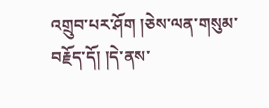འགྲུབ་པར་ཤོག །ཅེས་ལན་གསུམ་བརྗོད་དོ། །དེ་ནས་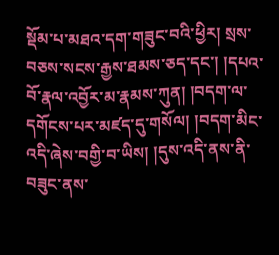སྡོམ་པ་མཐའ་དག་གཟུང་བའི་ཕྱིར། སྲས་བཅས་སངས་རྒྱས་ཐམས་ཅད་དང་། །དཔའ་བོ་རྣལ་འབྱོར་མ་རྣམས་ཀུན། །བདག་ལ་དགོངས་པར་མཛད་དུ་གསོལ། །བདག་མིང་འདི་ཞེས་བགྱི་བ་ཡིས། །དུས་འདི་ནས་ནི་བཟུང་ནས་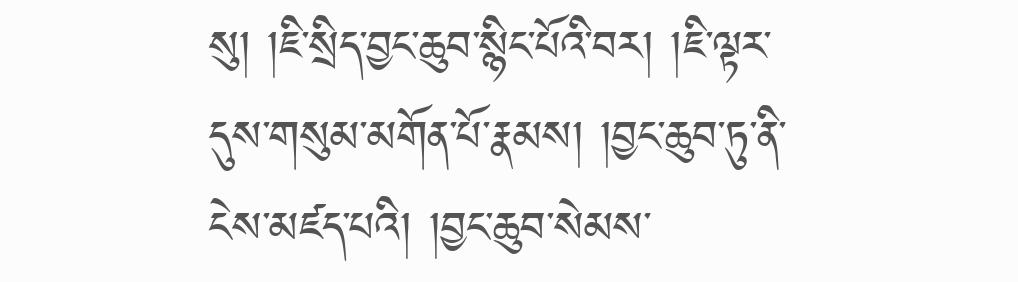སུ། །ཇི་སྲིད་བྱང་ཆུབ་སྙིང་པོའི་བར། །ཇི་ལྟར་དུས་གསུམ་མགོན་པོ་རྣམས། །བྱང་ཆུབ་ཏུ་ནི་ངེས་མཛད་པའི། །བྱང་ཆུབ་སེམས་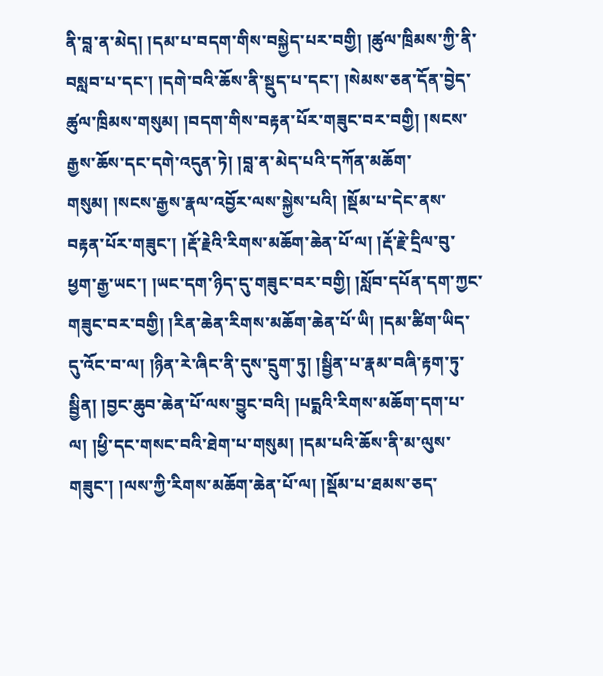ནི་བླ་ན་མེད། །དམ་པ་བདག་གིས་བསྐྱེད་པར་བགྱི། །ཚུལ་ཁྲིམས་ཀྱི་ནི་བསླབ་པ་དང་། །དགེ་བའི་ཆོས་ནི་སྡུད་པ་དང་། །སེམས་ཅན་དོན་བྱེད་ཚུལ་ཁྲིམས་གསུམ། །བདག་གིས་བརྟན་པོར་གཟུང་བར་བགྱི། །སངས་རྒྱས་ཆོས་དང་དགེ་འདུན་ཏེ། །བླ་ན་མེད་པའི་དཀོན་མཆོག་གསུམ། །སངས་རྒྱས་རྣལ་འབྱོར་ལས་སྐྱེས་པའི། །སྡོམ་པ་དེང་ནས་བརྟན་པོར་གཟུང་། །རྡོ་རྗེའི་རིགས་མཆོག་ཆེན་པོ་ལ། །རྡོ་རྗེ་དྲིལ་བུ་ཕྱག་རྒྱ་ཡང་། །ཡང་དག་ཉིད་དུ་གཟུང་བར་བགྱི། །སློབ་དཔོན་དག་ཀྱང་གཟུང་བར་བགྱི། །རིན་ཆེན་རིགས་མཆོག་ཆེན་པོ་ཡི། །དམ་ཚིག་ཡིད་དུ་འོང་བ་ལ། །ཉིན་རེ་ཞིང་ནི་དུས་དྲུག་ཏུ། །སྦྱིན་པ་རྣམ་བཞི་རྟག་ཏུ་སྦྱིན། །བྱང་ཆུབ་ཆེན་པོ་ལས་བྱུང་བའི། །པདྨའི་རིགས་མཆོག་དག་པ་ལ། །ཕྱི་དང་གསང་བའི་ཐེག་པ་གསུམ། །དམ་པའི་ཆོས་ནི་མ་ལུས་གཟུང་། །ལས་ཀྱི་རིགས་མཆོག་ཆེན་པོ་ལ། །སྡོམ་པ་ཐམས་ཅད་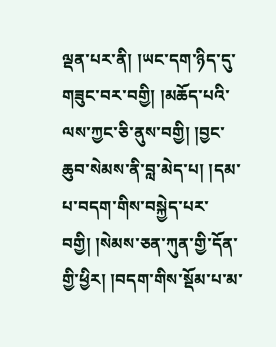ལྡན་པར་ནི། །ཡང་དག་ཉིད་དུ་གཟུང་བར་བགྱི། །མཆོད་པའི་ལས་ཀྱང་ཅི་ནུས་བགྱི། །བྱང་ཆུབ་སེམས་ནི་བླ་མེད་པ། །དམ་པ་བདག་གིས་བསྐྱེད་པར་བགྱི། །སེམས་ཅན་ཀུན་གྱི་དོན་གྱི་ཕྱིར། །བདག་གིས་སྡོམ་པ་མ་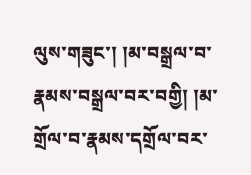ལུས་གཟུང་། །མ་བསྒྲལ་བ་རྣམས་བསྒྲལ་བར་བགྱི། །མ་གྲོལ་བ་རྣམས་དགྲོལ་བར་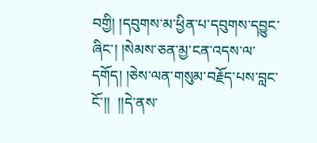བགྱི། །དབུགས་མ་ཕྱིན་པ་དབུགས་དབྱུང་ཞིང་། །སེམས་ཅན་མྱ་ངན་འདས་ལ་དགོད། །ཅེས་ལན་གསུམ་བརྗོད་པས་བླང་ངོ་།།  །།དེ་ནས་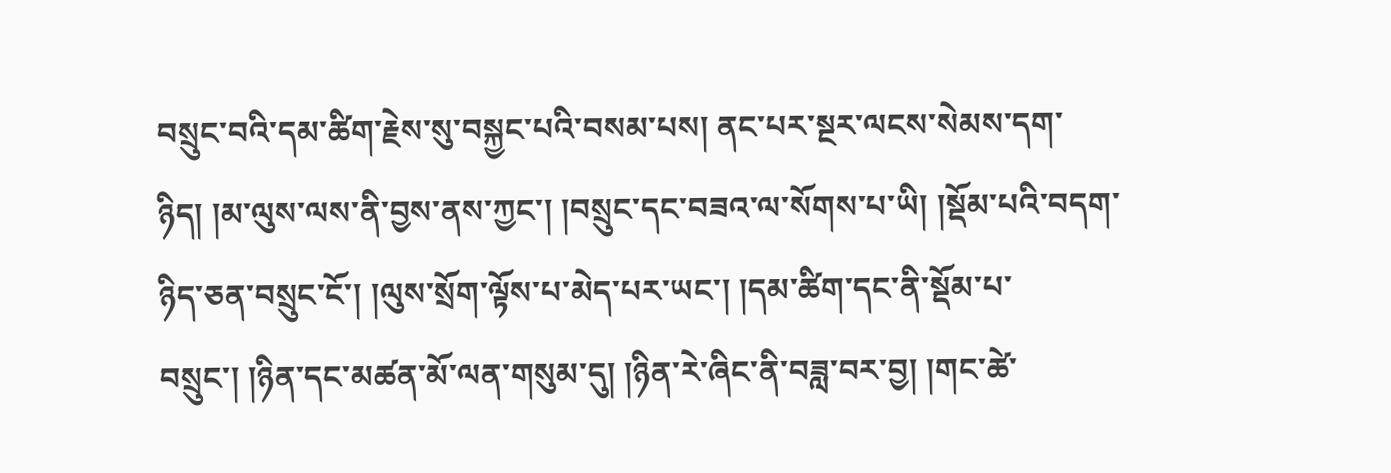བསྲུང་བའི་དམ་ཚིག་རྗེས་སུ་བསྐྱང་པའི་བསམ་པས། ནང་པར་སྔར་ལངས་སེམས་དག་ཉིད། །མ་ལུས་ལས་ནི་བྱས་ནས་ཀྱང་། །བསྲུང་དང་བཟའ་ལ་སོགས་པ་ཡི། །སྡོམ་པའི་བདག་ཉིད་ཅན་བསྲུང་ངོ་། །ལུས་སྲོག་ལྟོས་པ་མེད་པར་ཡང་། །དམ་ཚིག་དང་ནི་སྡོམ་པ་བསྲུང་། །ཉིན་དང་མཚན་མོ་ལན་གསུམ་དུ། །ཉིན་རེ་ཞིང་ནི་བཟླ་བར་བྱ། །གང་ཚེ་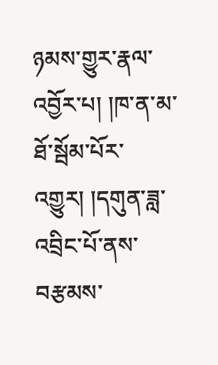ཉམས་གྱུར་རྣལ་འབྱོར་པ། །ཁ་ན་མ་ཐོ་སྦོམ་པོར་འགྱུར། །དགུན་ཟླ་འབྲིང་པོ་ནས་བརྩམས་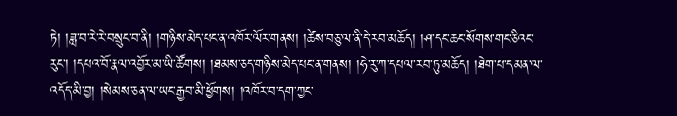ཏེ། །ཟླ་བ་རེ་རེ་བསྲུང་བ་ནི། །གཉིས་མེད་པང་ན་འཁོར་ལོར་གནས། །ཚེས་བཅུ་ལ་ནི་དེ་རབ་མཆོད། །ཤ་དང་ཆང་སོགས་གང་ཅིའང་རུང་། །དཔའ་བོ་རྣལ་འབྱོར་མ་ཡི་ཚོགས། །ཐམས་ཅད་གཉིས་མེད་པང་ན་གནས། །ཧེ་རུ་ཀ་དཔལ་རབ་ཏུ་མཆོད། །ཐེག་པ་དམན་ལ་འདོད་མི་བྱ། །སེམས་ཅན་ལ་ཡང་རྒྱབ་མི་ཕྱོགས། །འཁོར་བ་དག་ཀྱང་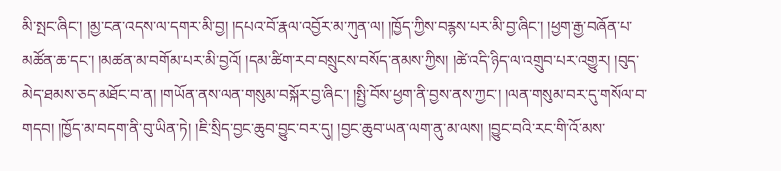མི་སྤང་ཞིང་། །མྱ་ངན་འདས་ལ་དགར་མི་བྱ། །དཔའ་བོ་རྣལ་འབྱོར་མ་ཀུན་ལ། །ཁྱོད་ཀྱིས་བརྙས་པར་མི་བྱ་ཞིང་། །ཕྱག་རྒྱ་བཞོན་པ་མཚོན་ཆ་དང་། །མཚན་མ་བགོམ་པར་མི་བྱའོ། །དམ་ཚིག་རབ་བསྲུངས་བསོད་ནམས་ཀྱིས། །ཚེ་འདི་ཉིད་ལ་འགྲུབ་པར་འགྱུར། །བུད་མེད་ཐམས་ཅད་མཐོང་བ་ན། །གཡོན་ནས་ལན་གསུམ་བསྐོར་བྱ་ཞིང་། །སྤྱི་བོས་ཕྱག་ནི་བྱས་ནས་ཀྱང་། །ལན་གསུམ་བར་དུ་གསོལ་བ་གདབ། །ཁྱོད་མ་བདག་ནི་བུ་ཡིན་ཏེ། །ཇི་སྲིད་བྱང་ཆུབ་བྱུང་བར་དུ། །བྱང་ཆུབ་ཡན་ལག་ནུ་མ་ལས། །བྱུང་བའི་རང་གི་འོ་མས་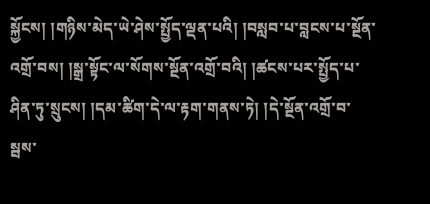སྐྱོངས། །གཉིས་མེད་ཡེ་ཤེས་སྤྱོད་ལྡན་པའི། །བསླབ་པ་བླངས་པ་སྔོན་འགྲོ་བས། །སྒྲ་སྟོང་ལ་སོགས་སྔོན་འགྲོ་བའི། །ཚངས་པར་སྤྱོད་པ་ཤིན་ཏུ་སྲུངས། །དམ་ཚིག་དེ་ལ་རྟག་གནས་ཏེ། །དེ་སྔོན་འགྲོ་བ་སྦས་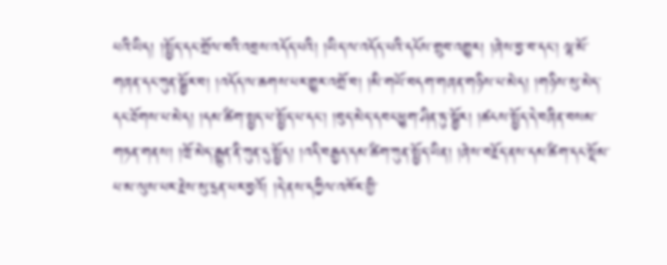པའི་ཡིད། །སྤྱོད་དང་གྲོལ་བའི་འབྲས་འདོད་པའི། །ཡིད་ལ་འདོད་པའི་དངོས་གྲུབ་འགྱུར། །ཞེས་བྱ་བ་དང་། ལྷ་མོ་གཞན་དང་ཀུན་སྦྱོར་བ། །འདོད་ལ་ཆགས་པར་གྱུར་འགྲོ་བ། །མི་གཡོ་བདག་གཞན་གཉིས་པ་མེད། །གཉིས་སུ་མེད་དང་ཐོགས་པ་མེད། །དམ་ཚིག་སྤྱད་པ་སྤྱོད་པ་དང་། །བུད་མེད་དབང་ཕྱུག་ཤིན་ཏུ་སྦྱོར། །ཚངས་སྤྱོད་དེ་བཞིན་བསམ་གཏན་གནས། །ཁྲོ་མེད་རྒྱུན་ནི་ཀུན་དུ་སྤྱོད། །འདི་བརྒྱད་དམ་ཚིག་ཀུན་སྤྱོད་ཡིན། །ཞེས་བརྗོད་ནས་དམ་ཚིག་དང་སྡོམ་པ་མ་ལུས་པར་རྗེས་སུ་དྲན་པར་བྱའོ། །དེ་ནས་དཀྱིལ་འཁོར་གྱི་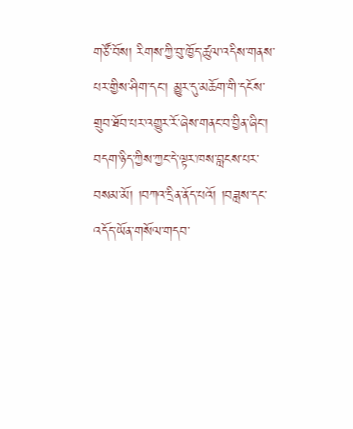གཙོ་བོས། རིགས་ཀྱི་བུ་ཁྱོད་ཚུལ་འདིས་གནས་པར་གྱིས་ཤིག་དང་། མྱུར་དུ་མཆོག་གི་དངོས་གྲུབ་ཐོབ་པར་འགྱུར་རོ་ཞེས་གནང་བ་བྱིན་ཞིང་། བདག་ཉིད་ཀྱིས་ཀྱང་དེ་ལྟར་ཁས་བླངས་པར་བསམ་མོ། །བཀའ་དྲིན་ནོད་པའོ། །བཟླས་དང་འདོད་ཡོན་གསོལ་གདབ་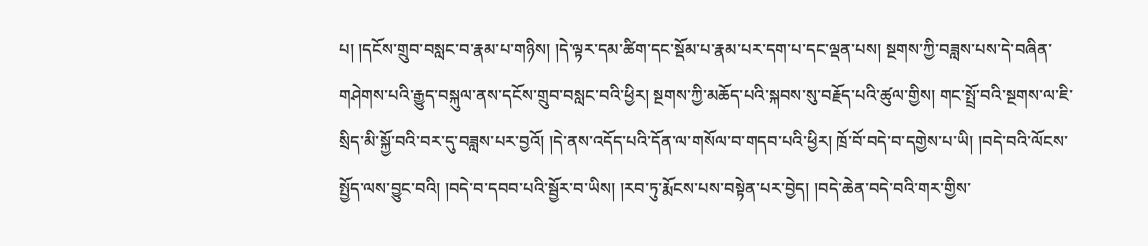པ། །དངོས་གྲུབ་བསླང་བ་རྣམ་པ་གཉིས། །དེ་ལྟར་དམ་ཚིག་དང་སྡོམ་པ་རྣམ་པར་དག་པ་དང་ལྡན་པས། སྔགས་ཀྱི་བཟླས་པས་དེ་བཞིན་གཤེགས་པའི་རྒྱུད་བསྐུལ་ནས་དངོས་གྲུབ་བསླང་བའི་ཕྱིར། སྔགས་ཀྱི་མཆོད་པའི་སྐབས་སུ་བརྗོད་པའི་ཚུལ་གྱིས། གང་སྤྲོ་བའི་སྔགས་ལ་ཇི་སྲིད་མི་སྐྱོ་བའི་བར་དུ་བཟླས་པར་བྱའོ། །དེ་ནས་འདོད་པའི་དོན་ལ་གསོལ་བ་གདབ་པའི་ཕྱིར། ཁྲོ་བོ་བདེ་བ་དགྱེས་པ་ཡི། །བདེ་བའི་ལོངས་སྤྱོད་ལས་བྱུང་བའི། །བདེ་བ་དབབ་པའི་སྦྱོར་བ་ཡིས། །རབ་ཏུ་རྨོངས་པས་བསྟེན་པར་བྱེད། །བདེ་ཆེན་བདེ་བའི་གར་གྱིས་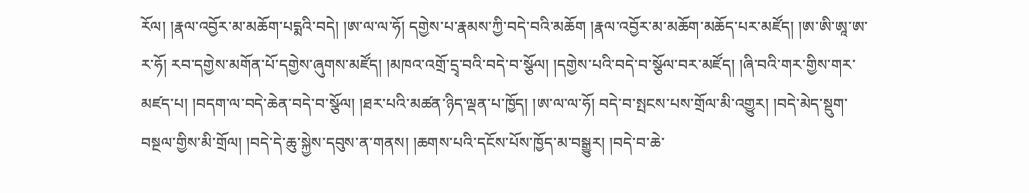རོལ། །རྣལ་འབྱོར་མ་མཆོག་པདྨའི་བདེ། །ཨ་ལ་ལ་ཧོ། དགྱེས་པ་རྣམས་ཀྱི་བདེ་བའི་མཆོག །རྣལ་འབྱོར་མ་མཆོག་མཆོད་པར་མཛོད། །ཨ་ཨི་ཨཱ་ཨ་ར་ཧོ། རབ་དགྱེས་མགོན་པོ་དགྱེས་ཞུགས་མཛོད། །མཁའ་འགྲོ་དྲྭ་བའི་བདེ་བ་སྩོལ། །དགྱེས་པའི་བདེ་བ་སྩོལ་བར་མཛོད། །ཞི་བའི་གར་གྱིས་གར་མཛད་པ། །བདག་ལ་བདེ་ཆེན་བདེ་བ་སྩོལ། །ཐར་པའི་མཚན་ཉིད་ལྡན་པ་ཁྱོད། །ཨ་ལ་ལ་ཧོ། བདེ་བ་སྤངས་པས་གྲོལ་མི་འགྱུར། །བདེ་མེད་སྡུག་བསྔལ་གྱིས་མི་གྲོལ། །བདེ་དེ་ཆུ་སྐྱེས་དབུས་ན་གནས། །ཆགས་པའི་དངོས་པོས་ཁྱོད་མ་བསྒྱུར། །བདེ་བ་ཆེ་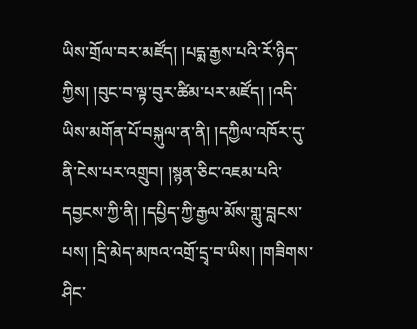ཡིས་གྲོལ་བར་མཛོད། །པདྨ་རྒྱས་པའི་རོ་ཉིད་ཀྱིས། །བུང་བ་ལྟ་བུར་ཚིམ་པར་མཛོད། །འདི་ཡིས་མགོན་པོ་བསྐུལ་ན་ནི། །དཀྱིལ་འཁོར་དུ་ནི་ངེས་པར་འགྲུབ། །སྙན་ཅིང་འཇམ་པའི་དབྱངས་ཀྱི་ནི། །དཔྱིད་ཀྱི་རྒྱལ་མོས་གླུ་བླངས་པས། །དྲི་མེད་མཁའ་འགྲོ་དྲྭ་བ་ཡིས། །གཟིགས་ཤིང་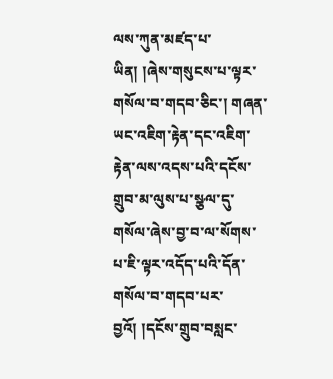ལས་ཀུན་མཛད་པ་ཡིན། །ཞེས་གསུངས་པ་ལྟར་གསོལ་བ་གདབ་ཅིང་། གཞན་ཡང་འཇིག་རྟེན་དང་འཇིག་རྟེན་ལས་འདས་པའི་དངོས་གྲུབ་མ་ལུས་པ་སྩལ་དུ་གསོལ་ཞེས་བྱ་བ་ལ་སོགས་པ་ཇི་ལྟར་འདོད་པའི་དོན་གསོལ་བ་གདབ་པར་བྱའོ། །དངོས་གྲུབ་བསླང་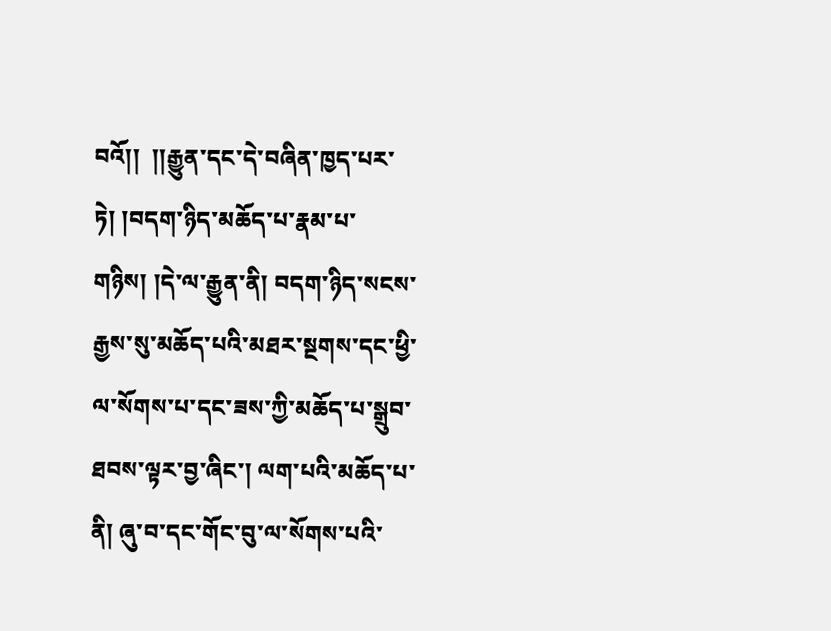བའོ།།  །།རྒྱུན་དང་དེ་བཞིན་ཁྱད་པར་ཏེ། །བདག་ཉིད་མཆོད་པ་རྣམ་པ་གཉིས། །དེ་ལ་རྒྱུན་ནི། བདག་ཉིད་སངས་རྒྱས་སུ་མཆོད་པའི་མཐར་སྔགས་དང་ཕྱི་ལ་སོགས་པ་དང་ཟས་ཀྱི་མཆོད་པ་སྒྲུབ་ཐབས་ལྟར་བྱ་ཞིང་། ལག་པའི་མཆོད་པ་ནི། ཞུ་བ་དང་གོང་བུ་ལ་སོགས་པའི་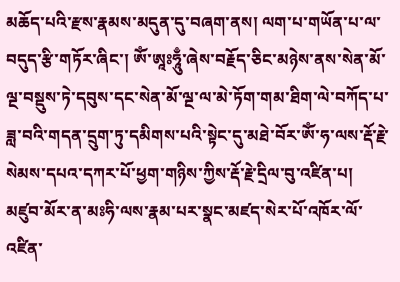མཆོད་པའི་རྫས་རྣམས་མདུན་དུ་བཞག་ནས། ལག་པ་གཡོན་པ་ལ་བདུད་རྩི་གཏོར་ཞིང་། ཨོཾ་ཨཱཿཧཱུྃ་ཞེས་བརྗོད་ཅིང་མཉེས་ནས་སེན་མོ་ལྔ་བསྡུས་ཏེ་དབུས་དང་སེན་མོ་ལྔ་ལ་མེ་ཏོག་གམ་ཐིག་ལེ་བཀོད་པ་ཟླ་བའི་གདན་དྲུག་ཏུ་དམིགས་པའི་སྟེང་དུ་མཐེ་བོར་ཨོཾ་ཧ་ལས་རྡོ་རྗེ་སེམས་དཔའ་དཀར་པོ་ཕྱག་གཉིས་ཀྱིས་རྡོ་རྗེ་དྲིལ་བུ་འཛིན་པ། མཛུབ་མོར་ན་མཿཧི་ལས་རྣམ་པར་སྣང་མཛད་སེར་པོ་འཁོར་ལོ་འཛིན་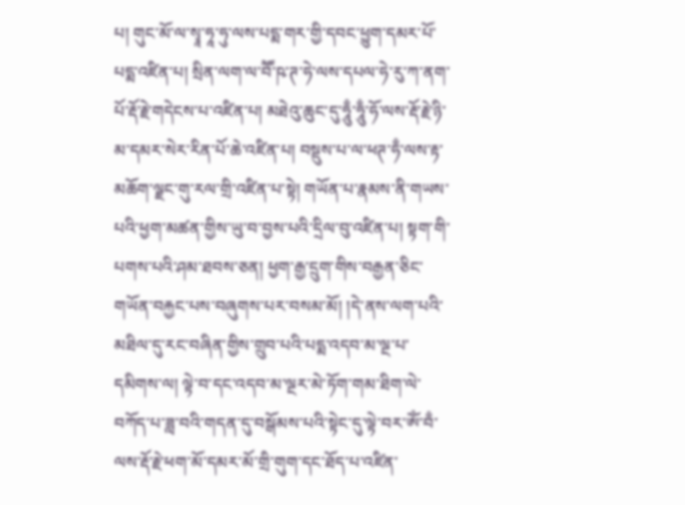པ། གུང་མོ་ལ་སྭཱ་ཧཱ་ཧུ་ལས་པདྨ་གར་གྱི་དབང་ཕྱུག་དམར་པོ་པདྨ་འཛིན་པ། སྲིན་ལག་ལ་བཽ་ཥ་ཊ་ཧེ་ལས་དཔལ་ཧེ་རུ་ཀ་ནག་པོ་རྡོ་རྗེ་གདེངས་པ་འཛིན་པ། མཐེའུ་ཆུང་དུ་ཧཱུྃ་ཧཱུྃ་ཧོ་ལས་རྡོ་རྗེ་ཉི་མ་དམར་སེར་རིན་པོ་ཆེ་འཛིན་པ། བསྡུས་པ་ལ་ཕཊ་ཧྃ་ལས་རྟ་མཆོག་ལྗང་གུ་རལ་གྲི་འཛིན་པ་སྟེ། གཡོན་པ་རྣམས་ནི་གཡས་པའི་ཕྱག་མཚན་གྱིས་ཡུ་བ་བྱས་པའི་དྲིལ་བུ་འཛིན་པ། སྟག་གི་པགས་པའི་ཤམ་ཐབས་ཅན། ཕྱག་རྒྱ་དྲུག་གིས་བརྒྱན་ཅིང་གཡོན་བརྐྱང་པས་བཞུགས་པར་བསམ་མོ། །དེ་ནས་ལག་པའི་མཐིལ་དུ་རང་བཞིན་གྱིས་གྲུབ་པའི་པདྨ་འདབ་མ་ལྔ་པ་དམིགས་ལ། ལྟེ་བ་དང་འདབ་མ་ལྔར་མེ་ཏོག་གམ་ཐིག་ལེ་བཀོད་པ་ཟླ་བའི་གདན་དུ་བསྒོམས་པའི་སྟེང་དུ་ལྟེ་བར་ཨོཾ་བྃ་ལས་རྡོ་རྗེ་ཕག་མོ་དམར་མོ་གྲི་གུག་དང་ཐོད་པ་འཛིན་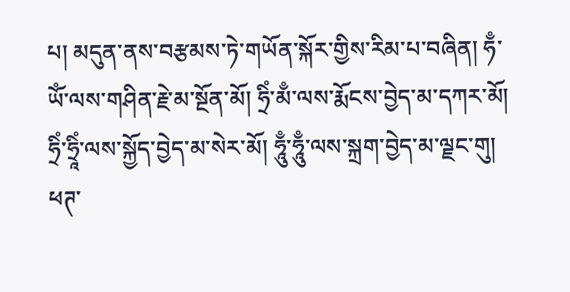པ། མདུན་ནས་བརྩམས་ཏེ་གཡོན་སྐོར་གྱིས་རིམ་པ་བཞིན། ཧྃ་ཡོཾ་ལས་གཤིན་རྗེ་མ་སྔོན་མོ། ཧྲིཾ་མྃ་ལས་རྨོངས་བྱེད་མ་དཀར་མོ། ཧྲིཾ་ཧྲཱིཾ་ལས་སྐྱོད་བྱེད་མ་སེར་མོ། ཧཱུྃ་ཧཱུྃ་ལས་སྐྲག་བྱེད་མ་ལྗང་གུ། ཕཊ་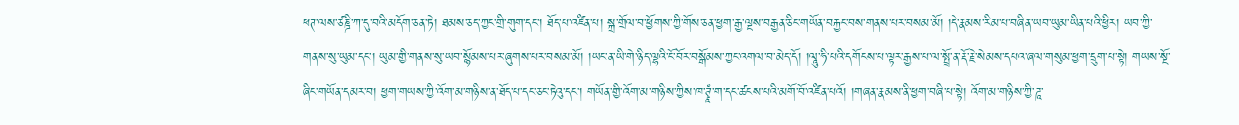ཕཊ་ལས་ཙཎྜི་ཀ་དུ་བའི་མདོག་ཅན་ཏེ། ཐམས་ཅད་ཀྱང་གྲི་གུག་དང་། ཐོད་པ་འཛིན་པ། སྐྲ་གྲོལ་བ་ཕྱོགས་ཀྱི་གོས་ཅན་ཕྱག་རྒྱ་ལྔས་བརྒྱན་ཅིང་གཡོན་བརྐྱང་བས་གནས་པར་བསམ་མོ། །དེ་རྣམས་རིམ་པ་བཞིན་ཡབ་ཡུམ་ཡིན་པའི་ཕྱིར། ཡབ་ཀྱི་གནས་སུ་ཡུམ་དང་། ཡུམ་གྱི་གནས་སུ་ཡབ་སྙོམས་པར་ཞུགས་པར་བསམ་མོ། །ཡང་ན་ཡི་གེ་ཉིད་ལྷའི་ངོ་བོར་བསྒོམས་ཀྱང་འགལ་བ་མེད་དོ། །ལཱུ་ཧི་པའི་དགོངས་པ་ལྟར་རྒྱས་པ་ལ་སྤྲོ་ན་རྡོ་རྗེ་སེམས་དཔའ་ཞལ་གསུམ་ཕྱག་དྲུག་པ་སྟེ། གཡས་སྔོ་ཞིང་གཡོན་དམར་བ། ཕྱག་གཡས་ཀྱི་འོག་མ་གཉིས་ན་ཐོད་པ་དང་ཅང་ཏེའུ་དང་། གཡོན་གྱི་འོག་མ་གཉིས་ཀྱིས་ཁ་ཊྭཱཾ་ག་དང་ཚངས་པའི་མགོ་བོ་འཛིན་པའོ། །གཞན་རྣམས་ནི་ཕྱག་བཞི་པ་སྟེ། འོག་མ་གཉིས་ཀྱི་ཌཱ་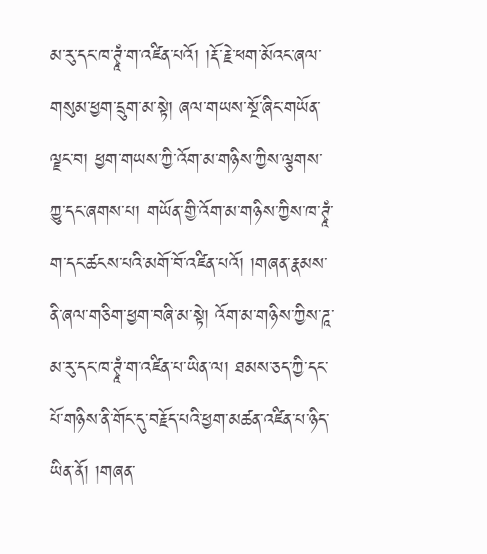མ་རུ་དང་ཁ་ཊྭཱཾ་ག་འཛིན་པའོ། །རྡོ་རྗེ་ཕག་མོའང་ཞལ་གསུམ་ཕྱག་དྲུག་མ་སྟེ། ཞལ་གཡས་སྔོ་ཞིང་གཡོན་ལྗང་བ། ཕྱག་གཡས་ཀྱི་འོག་མ་གཉིས་ཀྱིས་ལྕགས་ཀྱུ་དང་ཞགས་པ། གཡོན་གྱི་འོག་མ་གཉིས་ཀྱིས་ཁ་ཊྭཱཾ་ག་དང་ཚངས་པའི་མགོ་བོ་འཛིན་པའོ། །གཞན་རྣམས་ནི་ཞལ་གཅིག་ཕྱག་བཞི་མ་སྟེ། འོག་མ་གཉིས་ཀྱིས་ཌཱ་མ་རུ་དང་ཁ་ཊྭཱཾ་ག་འཛིན་པ་ཡིན་ལ། ཐམས་ཅད་ཀྱི་དང་པོ་གཉིས་ནི་གོང་དུ་བརྗོད་པའི་ཕྱག་མཚན་འཛིན་པ་ཉིད་ཡིན་ནོ། །གཞན་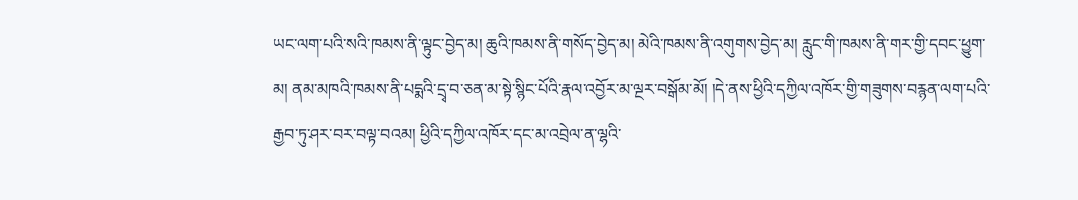ཡང་ལག་པའི་སའི་ཁམས་ནི་ལྟུང་བྱེད་མ། ཆུའི་ཁམས་ནི་གསོད་བྱེད་མ། མེའི་ཁམས་ནི་འགུགས་བྱེད་མ། རླུང་གི་ཁམས་ནི་གར་གྱི་དབང་ཕྱུག་མ། ནམ་མཁའི་ཁམས་ནི་པདྨའི་དྲྭ་བ་ཅན་མ་སྟེ་སྙིང་པོའི་རྣལ་འབྱོར་མ་ལྔར་བསྒོམ་མོ། །དེ་ནས་ཕྱིའི་དཀྱིལ་འཁོར་གྱི་གཟུགས་བརྙན་ལག་པའི་རྒྱབ་ཏུ་ཤར་བར་བལྟ་བའམ། ཕྱིའི་དཀྱིལ་འཁོར་དང་མ་འབྲེལ་ན་ལྷའི་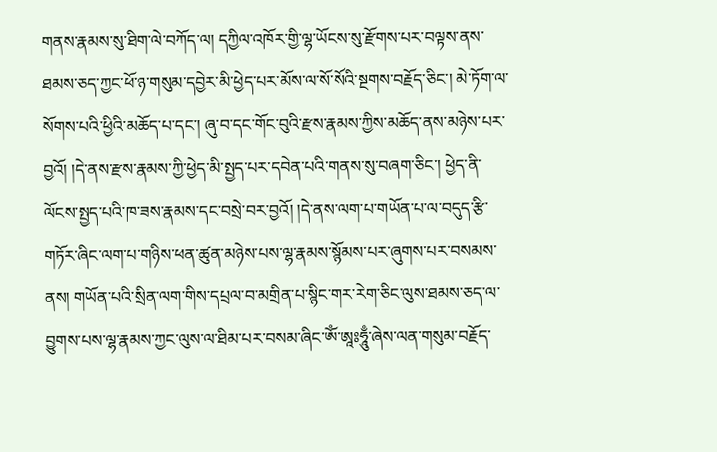གནས་རྣམས་སུ་ཐིག་ལེ་བཀོད་ལ། དཀྱིལ་འཁོར་གྱི་ལྷ་ཡོངས་སུ་རྫོགས་པར་བལྟས་ནས་ཐམས་ཅད་ཀྱང་ཕོ་ཉ་གསུམ་དབྱེར་མི་ཕྱེད་པར་མོས་ལ་སོ་སོའི་སྔགས་བརྗོད་ཅིང་། མེ་ཏོག་ལ་སོགས་པའི་ཕྱིའི་མཆོད་པ་དང་། ཞུ་བ་དང་གོང་བུའི་རྫས་རྣམས་ཀྱིས་མཆོད་ནས་མཉེས་པར་བྱའོ། །དེ་ནས་རྫས་རྣམས་ཀྱི་ཕྱེད་མི་སྤྱད་པར་དབེན་པའི་གནས་སུ་བཞག་ཅིང་། ཕྱེད་ནི་ལོངས་སྤྱད་པའི་ཁ་ཟས་རྣམས་དང་བསྲེ་བར་བྱའོ། །དེ་ནས་ལག་པ་གཡོན་པ་ལ་བདུད་རྩི་གཏོར་ཞིང་ལག་པ་གཉིས་ཕན་ཚུན་མཉེས་པས་ལྷ་རྣམས་སྙོམས་པར་ཞུགས་པར་བསམས་ནས། གཡོན་པའི་སྲིན་ལག་གིས་དཔྲལ་བ་མགྲིན་པ་སྙིང་གར་རེག་ཅིང་ལུས་ཐམས་ཅད་ལ་བྱུགས་པས་ལྷ་རྣམས་ཀྱང་ལུས་ལ་ཐིམ་པར་བསམ་ཞིང་ཨོཾ་ཨཱཿཧཱུྃ་ཞེས་ལན་གསུམ་བརྗོད་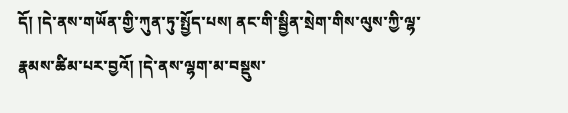དོ། །དེ་ནས་གཡོན་གྱི་ཀུན་ཏུ་སྤྱོད་པས། ནང་གི་སྦྱིན་སྲེག་གིས་ལུས་ཀྱི་ལྷ་རྣམས་ཚིམ་པར་བྱའོ། །དེ་ནས་ལྷག་མ་བསྡུས་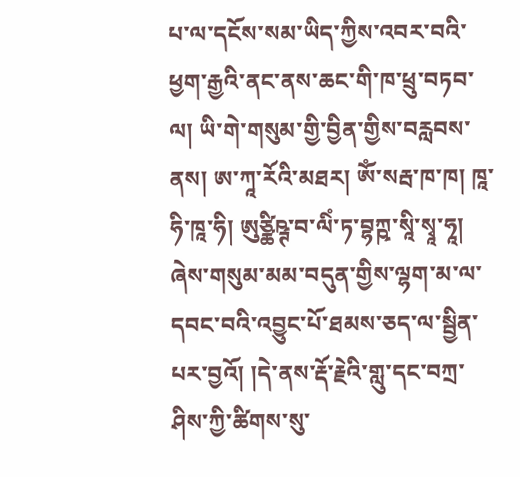པ་ལ་དངོས་སམ་ཡིད་ཀྱིས་འབར་བའི་ཕྱག་རྒྱའི་ནང་ནས་ཆང་གི་ཁ་ཕྲུ་བཏབ་ལ། ཡི་གེ་གསུམ་གྱི་བྱིན་གྱིས་བརླབས་ནས། ཨ་ཀཱ་རོའི་མཐར། ཨོཾ་སརྦ་ཁ་ཁ། ཁཱ་ཧི་ཁཱ་ཧི། ཨུཙྪིཥྚ་བ་ལིཾ་ཏ་བྷཀྵ་སཱི་སྭཱ་ཧཱ། ཞེས་གསུམ་མམ་བདུན་གྱིས་ལྷག་མ་ལ་དབང་བའི་འབྱུང་པོ་ཐམས་ཅད་ལ་སྦྱིན་པར་བྱའོ། །དེ་ནས་རྡོ་རྗེའི་གླུ་དང་བཀྲ་ཤིས་ཀྱི་ཚིགས་སུ་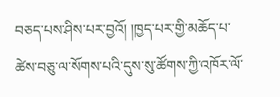བཅད་པས་ཤིས་པར་བྱའོ། །ཁྱད་པར་གྱི་མཆོད་པ་ཚེས་བཅུ་ལ་སོགས་པའི་དུས་སུ་ཚོགས་ཀྱི་འཁོར་ལོ་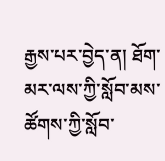རྒྱས་པར་བྱེད་ན། ཐོག་མར་ལས་ཀྱི་སློབ་མས་ཚོགས་ཀྱི་སློབ་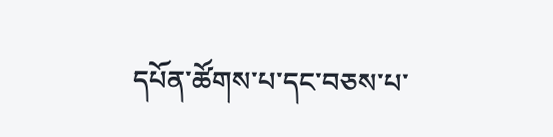དཔོན་ཚོགས་པ་དང་བཅས་པ་